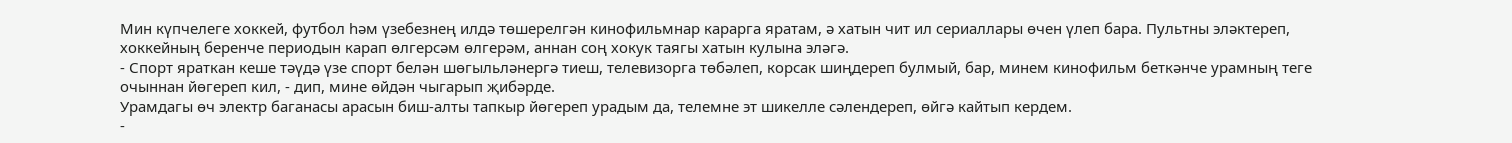Мин күпчелеге хоккей, футбол һәм үзебезнең илдә төшерелгән кинофильмнар карарга яратам, ә хатын чит ил сериаллары өчен үлеп бара. Пультны эләктереп, хоккейның беренче периодын карап өлгерсәм өлгерәм, аннан соң хокук таягы хатын кулына эләгә.
- Спорт яраткан кеше тәүдә үзе спорт белән шөгыльләнергә тиеш, телевизорга төбәлеп, корсак шиңдереп булмый, бар, минем кинофильм беткәнче урамның теге очыннан йөгереп кил, - дип, мине өйдән чыгарып җибәрде.
Урамдагы өч электр баганасы арасын биш-алты тапкыр йөгереп урадым да, телемне эт шикелле сәлендереп, өйгә кайтып кердем.
-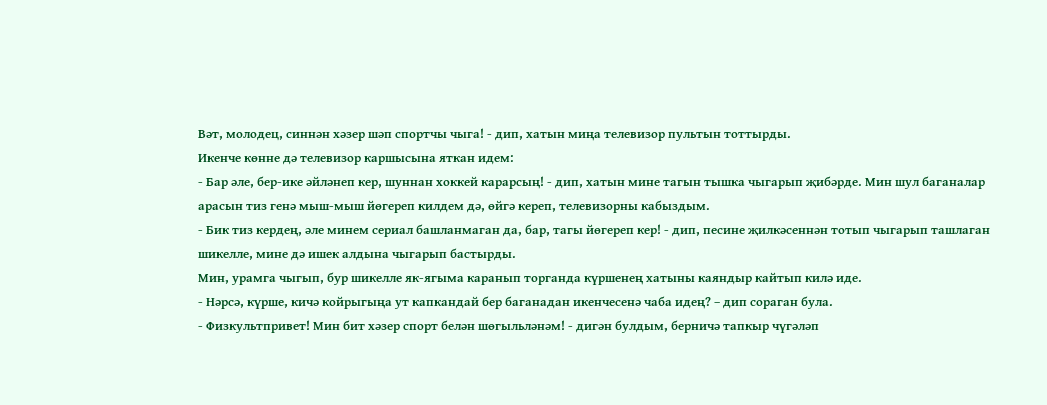Вәт, молодец, синнән хәзер шәп спортчы чыга! - дип, хатын миңа телевизор пультын тоттырды.
Икенче көнне дә телевизор каршысына яткан идем:
- Бар әле, бер-ике әйләнеп кер, шуннан хоккей карарсың! - дип, хатын мине тагын тышка чыгарып җибәрде. Мин шул баганалар арасын тиз генә мыш-мыш йөгереп килдем дә, өйгә кереп, телевизорны кабыздым.
- Бик тиз кердең, әле минем сериал башланмаган да, бар, тагы йөгереп кер! - дип, песине җилкәсеннән тотып чыгарып ташлаган шикелле, мине дә ишек алдына чыгарып бастырды.
Мин, урамга чыгып, бур шикелле як-ягыма каранып торганда күршенең хатыны каяндыр кайтып килә иде.
- Нәрсә, күрше, кичә койрыгыңа ут капкандай бер баганадан икенчесенә чаба идең? – дип сораган була.
- Физкультпривет! Мин бит хәзер спорт белән шөгыльләнәм! - дигән булдым, берничә тапкыр чүгәләп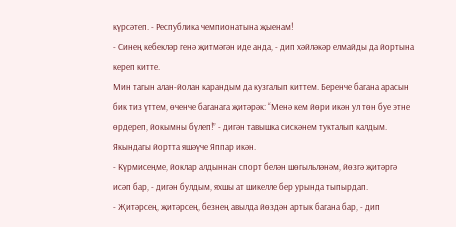күрсәтеп. - Республика чемпионатына җыенам!
- Синең кебекләр генә җитмәгән иде анда, - дип хәйләкәр елмайды да йортына кереп китте.
Мин тагын алан-йолан карандым да кузгалып киттем. Беренче багана арасын бик тиз үттем, өченче баганага җитәрәк: “Менә кем йөри икән ул төн буе этне өрдереп, йокымны бүлеп!” - дигән тавышка сискәнем тукталып калдым. Якындагы йортта яшәүче Яппар икән.
- Күрмисеңме, йоклар алдыннан спорт белән шөгыльләнәм, йөзгә җитәргә исәп бар, - дигән булдым, яхшы ат шикелле бер урында тыпырдап.
- Җитәрсең, җитәрсең, безнең авылда йөздән артык багана бар, - дип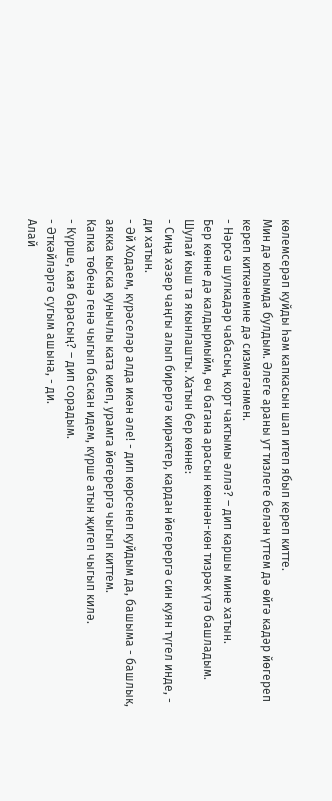көлемсерәп куйды һәм капкасын шап итеп ябып кереп китте.
Мин дә юлымда булдым. Әлеге араны ут тизлеге белән үттем дә өйгә кадәр йөгереп кереп киткәнемне дә сизмәгәнмен.
- Нәрсә шулкадәр чабасың, корт чактымы әллә? – дип каршы мине хатын.
Бер көнне дә калдырмыйм, өч багана арасын көннән-көн тизрәк үтә башладым.
Шулай кыш та якынлашты. Хатын бер көнне:
- Сиңа хәзер чаңгы алып бирергә кирәктер, кардан йөгерергә син куян түгел инде, - ди хатын.
- Әй Ходаем, күрәселәр алда икән әле! - дип көрсенеп куйдым да, башыма - башлык, аякка кыска кунычлы ката киеп, урамга йөгерергә чыгып киттем.
Капка төбенә генә чыгып баскан идем, күрше атын җигеп чыгып килә.
- Күрше, кая барасың? – дип сорадым.
- Әткәйләргә сугым ашына, - ди.
Алай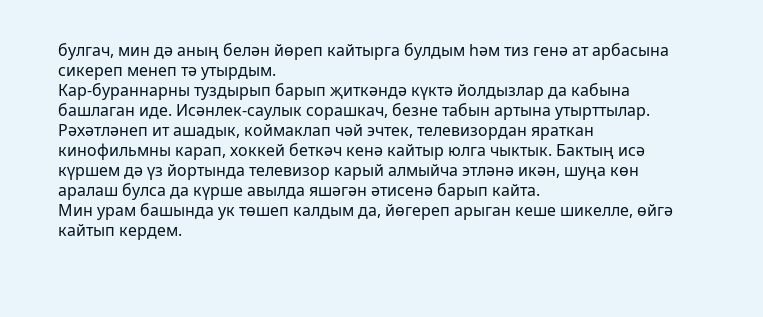булгач, мин дә аның белән йөреп кайтырга булдым һәм тиз генә ат арбасына сикереп менеп тә утырдым.
Кар-бураннарны туздырып барып җиткәндә күктә йолдызлар да кабына башлаган иде. Исәнлек-саулык сорашкач, безне табын артына утырттылар. Рәхәтләнеп ит ашадык, коймаклап чәй эчтек, телевизордан яраткан кинофильмны карап, хоккей беткәч кенә кайтыр юлга чыктык. Бактың исә күршем дә үз йортында телевизор карый алмыйча этләнә икән, шуңа көн аралаш булса да күрше авылда яшәгән әтисенә барып кайта.
Мин урам башында ук төшеп калдым да, йөгереп арыган кеше шикелле, өйгә кайтып кердем.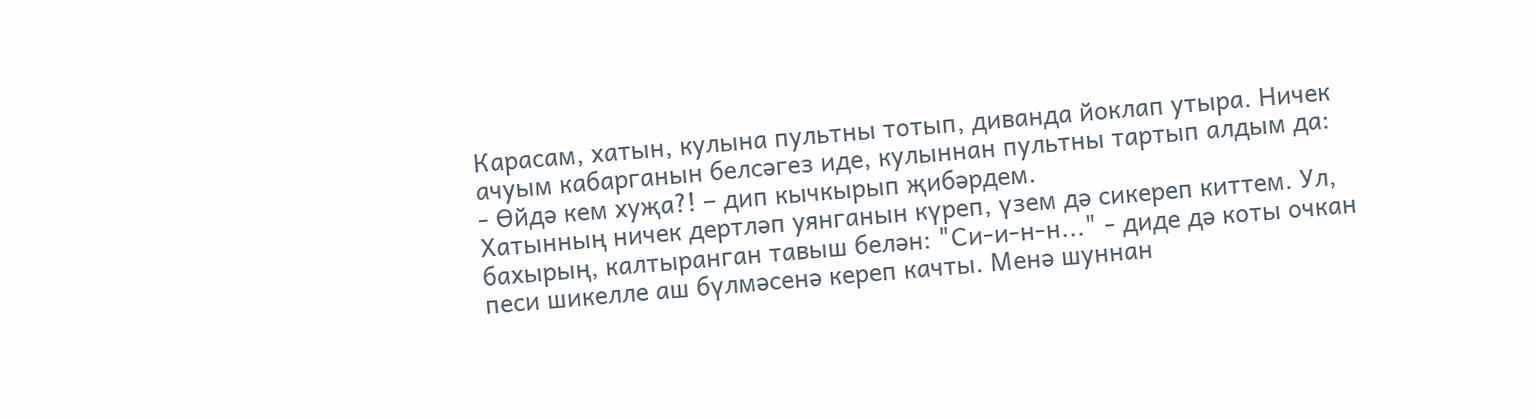Карасам, хатын, кулына пультны тотып, диванда йоклап утыра. Ничек ачуым кабарганын белсәгез иде, кулыннан пультны тартып алдым да:
- Өйдә кем хуҗа?! – дип кычкырып җибәрдем.
Хатынның ничек дертләп уянганын күреп, үзем дә сикереп киттем. Ул, бахырың, калтыранган тавыш белән: "Си-и-н-н..." - диде дә коты очкан песи шикелле аш бүлмәсенә кереп качты. Менә шуннан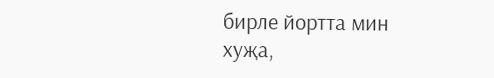бирле йортта мин хуҗа,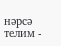нәрсә телим -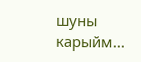шуны карыйм...